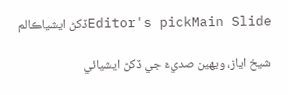Editor's pickMain Slideڏکڻ ايشياڪالم

شيخ اياز، ويھين صديءَ جي ڏکڻ ايشيائي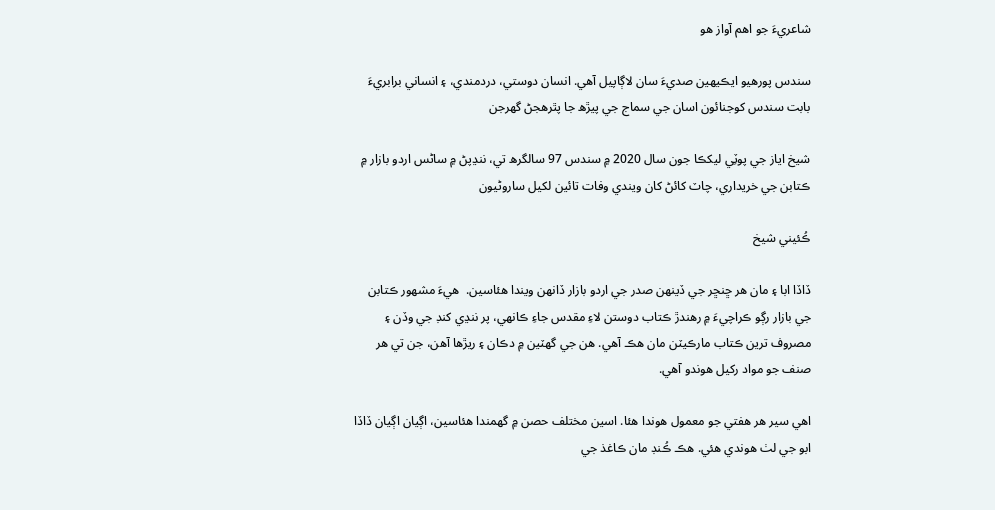شاعريءَ جو اهم آواز هو

سندس پورھيو ايڪيھين صديءَ سان لاڳاپيل آهي. انسان دوستي، دردمندي، ۽ انساني برابريءَ بابت سندس کوجنائون اسان جي سماج جي پيڙھ جا پٿرهجڻ گھرجن

شيخ اياز جي پوٽِي ليکڪا جون سال 2020 ۾ سندس 97 سالگرھ تي، ننڍپڻ ۾ ساڻس اردو بازار ۾ ڪتابن جي خريداري، چاٽ کائڻ کان ويندي وفات تائين لکيل ساروڻيون

ڪُئيني شيخ

ڏاڏا ابا ۽ مان هر ڇنڇر جي ڏينھن صدر جي اردو بازار ڏانھن ويندا هئاسين.  هيءَ مشھور ڪتابن جي بازار رڳو ڪراچيءَ ۾ رهندڙ ڪتاب دوستن لاءِ مقدس جاءِ ڪانھي، پر ننڍي کنڊ جي وڏن ۽ مصروف ترين ڪتاب مارڪيٽن مان هڪ آهي. هن جي گھٽين ۾ دڪان ۽ ريڙھا آهن، جن تي هر صنف جو مواد رکيل هوندو آهي.

اهي سير هر هفتي جو معمول هوندا هئا. اسين مختلف حصن ۾ گھمندا هئاسين، اڳيان اڳيان ڏاڏا ابو جي لٺ هوندي هئي. هڪ ڪُنڊ مان ڪاغذ جي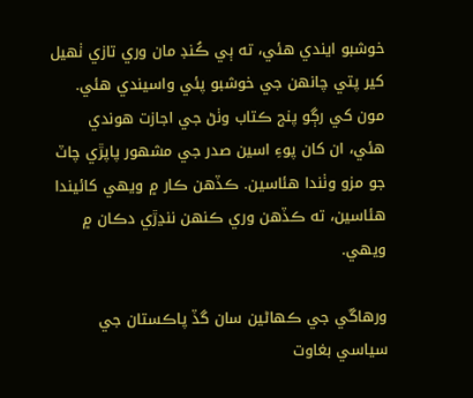خوشبو ايندي هئي، ته ٻي ڪُنڊ مان وري تازي ٺھيل کير پتي چانھن جي خوشبو پئي واسيندي ھئي. مون کي رڳو پنج ڪتاب وٺڻ جي اجازت هوندي هئي، ان کان پوءِ اسين صدر جي مشھور پاپڙي چاٽ جو مزو وٺندا هئاسين. ڪڏهن ڪار ۾ ويھي کائيندا هئاسين، ته ڪڏهن وري ڪنھن ننڍڙي دڪان ۾ ويھي.

ورهاڱي جي ڪھاڻين سان گڏ پاڪستان جي سياسي بغاوت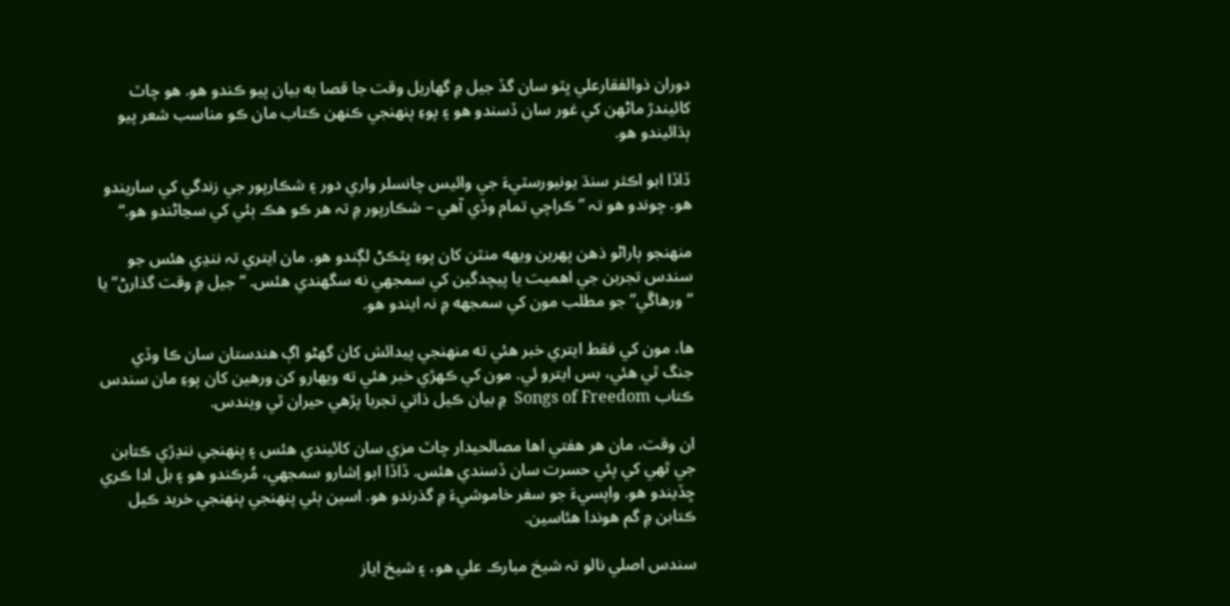دوران ذوالفقارعلي ڀٽو سان گڏ جيل ۾ گهاريل وقت جا قصا به بيان پيو ڪندو هو. هو چاٽ کائيندڙ ماڻھن کي غور سان ڏسندو هو ۽ پوءِ پنھنجي ڪنھن ڪتاب مان ڪو مناسب شعر پيو ٻڌائيندو هو.

ڏاڏا ابو اڪثر سنڌ يونيورسٽيءَ جي وائيس چانسلر واري دور ۽ شڪارپور جي زندگي کي ساريندو هو. چوندو هو تہ ”ڪراچي تمام وڏي آهي – شڪارپور ۾ تہ هر ڪو هڪ ٻئي کي سڃاڻندو هو.“

منھنجو ٻاراڻو ذهن پھرين ويھه منٽن کان پوءِ ڀٽڪڻ لڳندو هو. مان ايتري تہ ننڍي هئس جو سندس تجربن جي اهميت يا پيچدگين کي سمجھي نه سگھندي هئس. “جيل ۾ وقت گذارڻ” يا “ورهاڱي” جو مطلب مون کي سمجھه ۾ نہ ايندو ھو.

ها، مون کي فقط ايتري خبر هئي ته منھنجي پيدائش کان گھڻو اڳ هندستان سان ڪا وڏي جنگ ٿي هئي، بس ايترو ئي. مون کي ڪھڙي خبر هئي ته ويھارو کن ورهين کان پوءِ مان سندس ڪتاب Songs of Freedom  ۾ بيان ڪيل ذاتي تجربا پڙھي حيران ٿي ويندس.

ان وقت، مان ھر هفتي اھا مصالحيدار چاٽ مزي سان کائيندي هئس ۽ پنھنجي ننڍڙي ڪتابن جي ٿھي کي پئي حسرت سان ڏسندي هئس. ڏاڏا ابو اِشارو سمجھي، مُرڪندو هو ۽ بل ادا ڪري ڇڏيندو هو. واپسيءَ جو سفر خاموشيءَ ۾ گذرندو هو. اسين ٻئي پنھنجي پنھنجي خريد ڪيل ڪتابن ۾ گم هوندا هئاسين.

سندس اصلي نالو تہ شيخ مبارڪ علي هو، ۽ شيخ اياز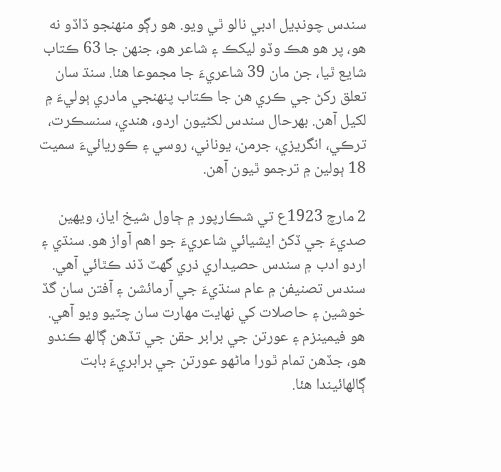سندس چونڊيل ادبي نالو ٿي ويو. هو رڳو منھنجو ڏاڏو نه ھو، پر ھو هڪ وڏو ليکڪ ۽ شاعر هو، جنهن جا 63 ڪتاب شايع ٿيا، جن مان 39 شاعريءَ جا مجموعا هئا. سنڌ سان تعلق رکڻ جي ڪري ھن جا ڪتاب پنھنجي مادري ٻوليءَ ۾ لکيل آھن. بھرحال سندس لکڻيون اردو، هندي، سنسڪرت، ترڪي، انگريزي، جرمن، يوناني، روسي ۽ ڪوريائيءَ سميت 18 ٻولين ۾ ترجمو ٿيون آھن.

2 مارچ 1923ع تي شڪارپور ۾ ڄاول شيخ اياز، ويھين صديءَ جي ڏکڻ ايشيائي شاعريءَ جو اهم آواز هو. سنڌي ۽ اردو ادب ۾ سندس حصيداري ذري گھٽ ڏند ڪٿائي آھي. سندس تصنيفن ۾ عام سنڌيءَ جي آرمائشن ۽ آفتن سان گڏ خوشين ۽ حاصلات کي نهايت مهارت سان چٽيو ويو آھي. ھو فيمينزم ۽ عورتن جي برابر حقن جي تڏھن ڳالھ ڪندو ھو، جڏهن تمام ٿورا ماڻهو عورتن جي برابريءَ بابت ڳالهائيندا هئا.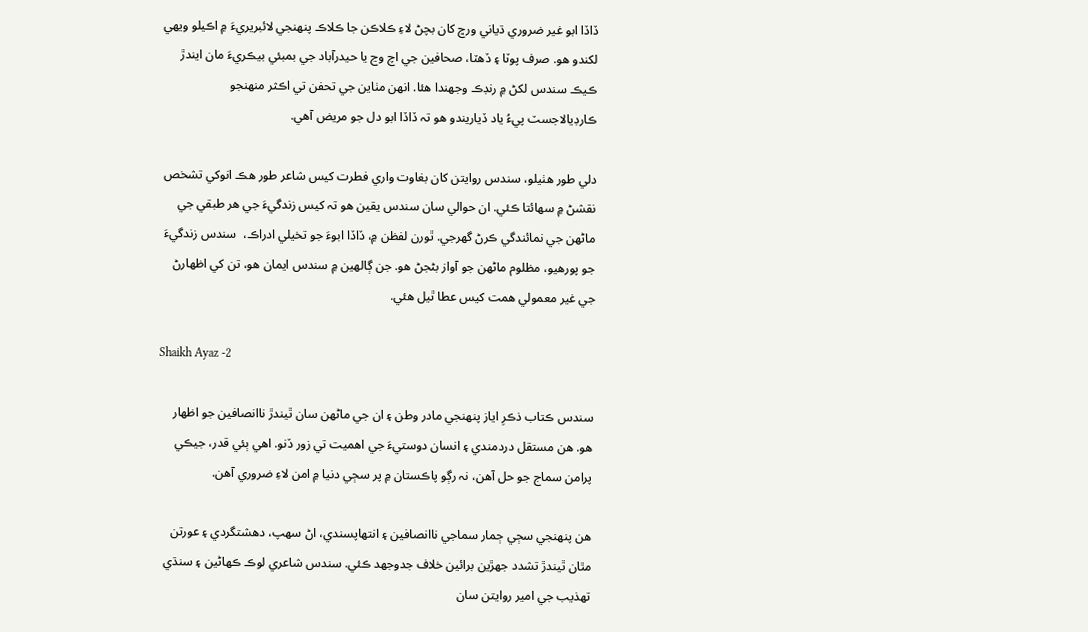ڏاڏا ابو غير ضروري ڌياني ورڇ کان بچڻ لاءِ ڪلاڪن جا ڪلاڪ پنھنجي لائبريريءَ ۾ اڪيلو ويھي لکندو هو. صرف پوٽا ۽ ڏھٽا، صحافين جي اچ وڃ يا حيدرآباد جي بمبئي بيڪريءَ مان ايندڙ ڪيڪ سندس لکڻ ۾ رنڊڪ وجھندا هئا. انھن مٺاين جي تحفن تي اڪثر منھنجو ڪارڊيالاجسٽ پيءُ ياد ڏياريندو ھو تہ ڏاڏا ابو دل جو مريض آهي.

دلي طور ھٺيلو، سندس روايتن کان بغاوت واري فطرت کيس شاعر طور ھڪ انوکي تشخص نقشڻ ۾ سھائتا ڪئي. ان حوالي سان سندس يقين هو تہ کيس زندگيءَ جي هر طبقي جي ماڻهن جي نمائندگي ڪرڻ گهرجي. ٿورن لفظن ۾، ڏاڏا ابوءَ جو تخيلي ادراڪ،  سندس زندگيءَ جو پورھيو، مظلوم ماڻهن جو آواز بڻجڻ هو. جن ڳالھين ۾ سندس ايمان ھو، تن کي اظھارڻ جي غير معمولي همت کيس عطا ٿيل ھئي.

Shaikh Ayaz -2

سندس ڪتاب ذڪرِ اياز پنھنجي مادر وطن ۽ ان جي ماڻهن سان ٿيندڙ ناانصافين جو اظھار ھو. هن مستقل دردمندي ۽ انسان دوستيءَ جي اهميت تي زور ڏنو. اهي ٻئي قدر، جيڪي پرامن سماج جو حل آھن، نہ رڳو پاڪستان ۾ پر سڄي دنيا ۾ امن لاءِ ضروري آهن.

ھن پنھنجي سڄي ڄمار سماجي ناانصافين ۽ انتهاپسندي، اڻ سھپ، دهشتگردي ۽ عورتن مٿان ٿيندڙ تشدد جهڙين برائين خلاف جدوجهد ڪئي. سندس شاعري لوڪ ڪهاڻين ۽ سنڌي تهذيب جي امير روايتن سان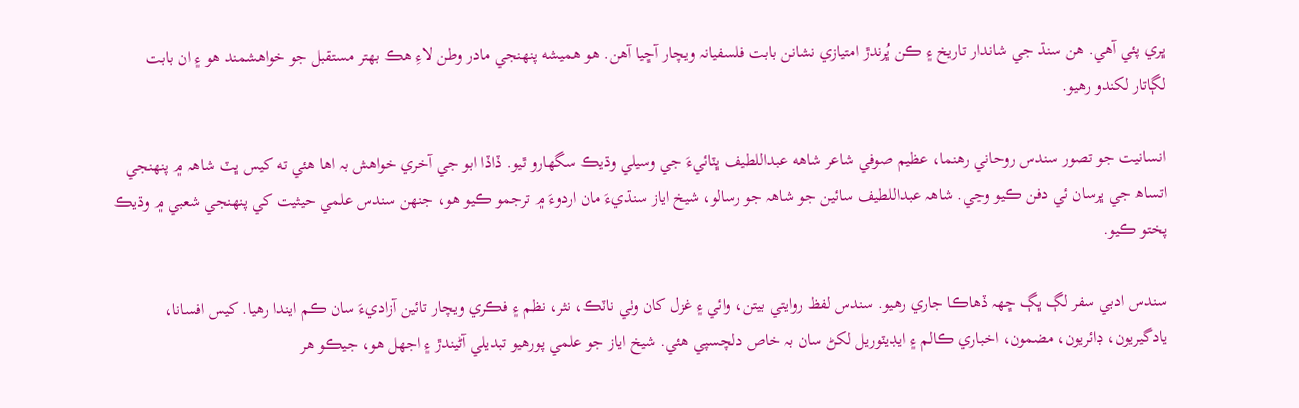ڀري پئي آهي. هن سنڌ جي شاندار تاريخ ۽ ڪن ڀُرندڙ امتيازي نشانن بابت فلسفيانہ ويچار آڇيا آھن. هو هميشه پنهنجي مادر وطن لاءِ هڪ بهتر مستقبل جو خواهشمند ھو ۽ ان بابت لڳاتار لکندو رهيو.

انسانيت جو تصور سندس روحاني رھنما، عظيم صوفي شاعر شاهه عبداللطيف ڀٽائيءَ جي وسيلي وڌيڪ سگهارو ٿيو. ڏاڏا ابو جي آخري خواھش بہ اھا هئي ته کيس ڀٽ شاهہ ۾ پنهنجي اتساھ جي ڀرسان ئي دفن ڪيو وڃي. شاهہ عبداللطيف سائين جو شاهہ جو رسالو، شيخ اياز سنڌيءَ مان اردوءَ ۾ ترجمو ڪيو ھو، جنهن سندس علمي حيثيت کي پنھنجي شعبي ۾ وڌيڪ پختو ڪيو.

سندس ادبي سفر لڳ ڀڳ ڇهہ ڏهاڪا جاري رهيو. سندس لفظ روايتي بيتن، وائي ۽ غزل کان وٺي ناٽڪ، نثر، نظم ۽ فڪري ويچار تائين آزاديءَ سان ڪم ايندا رھيا. کيس افسانا، يادگيريون، ڊائريون، مضمون، اخباري ڪالم ۽ ايڊيٽوريل لکڻ سان بہ خاص دلچسپي هئي. شيخ اياز جو علمي پورھيو تبديلي آڻيندڙ ۽ اجهل هو، جيڪو هر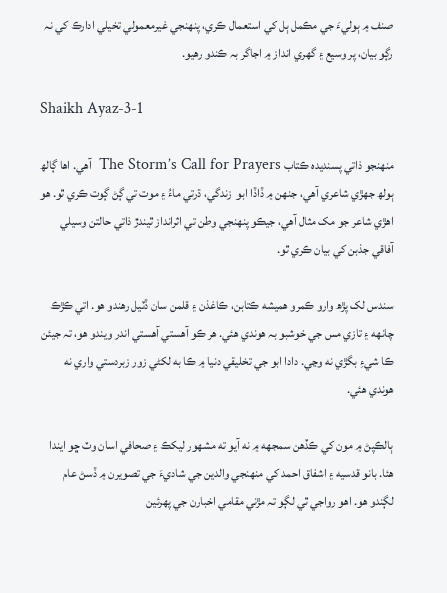صنف ۾ ٻوليءَ جي مڪمل ٻل کي استعمال ڪري، پنهنجي غيرمعمولي تخيلي ادارڪ کي نہ رڳو بيان، پر وسيع ۽ گهري انداز ۾ اجاگر بہ ڪندو رهيو.

Shaikh Ayaz-3-1

منهنجو ذاتي پسنديده ڪتاب The Storm’s Call for Prayers  آهي. اھا ڳالھ ٻولھ جھڙي شاعري آھي، جنھن ۾ ڏاڏا ابو  زندگي، ڌرتي ماءُ ۽ موت تي ڳڻ ڳوت ڪري ٿو. هو اھڙي شاعر جو مک مثال آھي، جيڪو پنھنجي وطن تي اثرانداز ٿيندڙ ذاتي حالتن وسيلي آفاقي جذبن کي بيان ڪري ٿو.

سندس لک پڙھ وارو ڪمرو هميشه ڪتابن، ڪاغذن ۽ قلمن سان ڏٽيل رھندو هو. اتي ڪڙڪ چانهه ۽ تازي مس جي خوشبو بہ هوندي هئي. هر ڪو آهستي آھستي اندر ويندو هو، تہ جيئن ڪا شيءِ بگڙي نه وڃي. دادا ابو جي تخليقي دنيا ۾ ڪا به لکڻي زور زبردستي واري نه هوندي هئي.

ٻالڪپڻ ۾ مون کي ڪڏهن سمجهه ۾ نه آيو ته مشهور ليکڪ ۽ صحافي اسان وٽ ڇو ايندا هئا. بانو قدسيه ۽ اشفاق احمد کي منھنجي والدين جي شاديءَ جي تصويرن ۾ ڏسڻ عام لڳندو هو. اھو رواجي ٿي لڳو تہ مڙني مقامي اخبارن جي پھرئين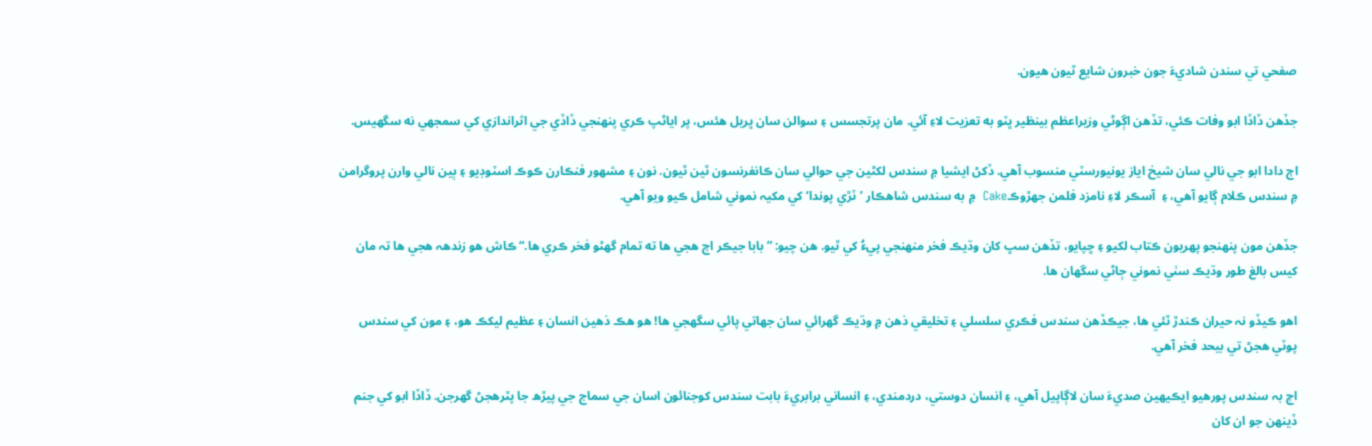صفحي تي سندن شاديءَ جون خبرون شايع ٿيون ھيون.

جڏهن ڏاڏا ابو وفات ڪئي، تڏهن اڳوڻي وزيراعظم بينظير ڀٽو به تعزيت لاءِ آئي. مان پرتجسس ۽ سوالن سان ڀريل هئس، پر اياڻپ ڪري پنھنجي ڏاڏي جي اثراندازي کي سمجهي نه سگهيس.

اڄ دادا ابو جي نالي سان شيخ اياز يونيورسٽي منسوب آهي. ڏکڻ ايشيا ۾ سندس لکڻين جي حوالي سان ڪانفرنسون ٿين ٿيون. نون ۽ مشهور فنڪارن ڪوڪ اسٽوڊيو ۽ ٻين نالي وارن پروگرامن ۾ سندس ڪلام ڳايو آهي، ۽  آسڪر لاءِ نامزد فلمن جھڙوڪCake  ۾ به سندس شاهڪار ’ٽڙي پوندا‘ کي مکيہ نموني شامل ڪيو ويو آھي.

جڏهن مون پنهنجو پهريون ڪتاب لکيو ۽ ڇپايو، تڏھن سڀ کان وڌيڪ فخر منهنجي پيءُ کي ٿيو. هن چيو: ”بابا جيڪر اڄ هجي ها ته تمام گهڻو فخر ڪري ها.“ ڪاش هو زندهہ هجي ها تہ مان کيس بالغ طور وڌيڪ سٺي نموني ڄاڻي سگهان ها.

اھو ڪيڏو نہ حيران ڪندڙ ٿئي ها، جيڪڏهن سندس فڪري سلسلي ۽ تخليقي ذهن ۾ وڌيڪ گھرائي سان جهاتي پائي سگهجي ها! هو هڪ ذھين انسان ۽ عظيم ليکڪ هو، ۽ مون کي سندس پوٽي ھجڻ تي بيحد فخر آھي.

اڄ بہ سندس پورھيو ايڪيهين صديءَ سان لاڳاپيل آهي، ۽ انسان دوستي، دردمندي، ۽ انساني برابريءَ بابت سندس کوجنائون اسان جي سماج جي پيڙھ جا پٿرهجڻ گهرجن. ڏاڏا ابو کي جنم ڏينهن جو ان کان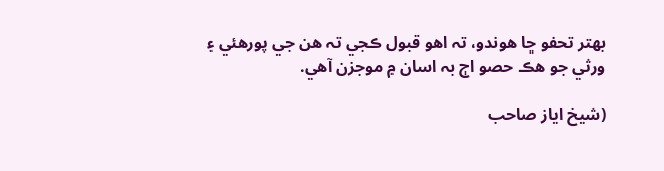بهتر تحفو ڇا هوندو، تہ اھو قبول ڪجي تہ ھن جي پورھئي ۽ ورثي جو ھڪ حصو اڄ بہ اسان ۾ موجزن آھي.

(شيخ اياز صاحب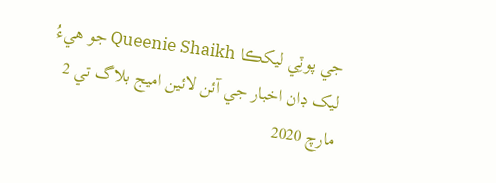جي پوٽِي ليکڪا Queenie Shaikh جو ھيءُ ليک ڊان اخبار جي آئن لائين اميج بلاگ تي 2 مارچ 2020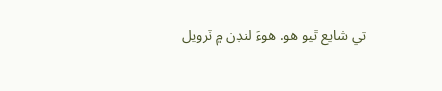تي شايع ٿيو ھو. ھوءَ لنڊن ۾ ٽرويل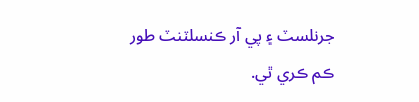جرنلسٽ ۽ پي آر ڪنسلٽنٽ طور ڪم ڪري ٿي.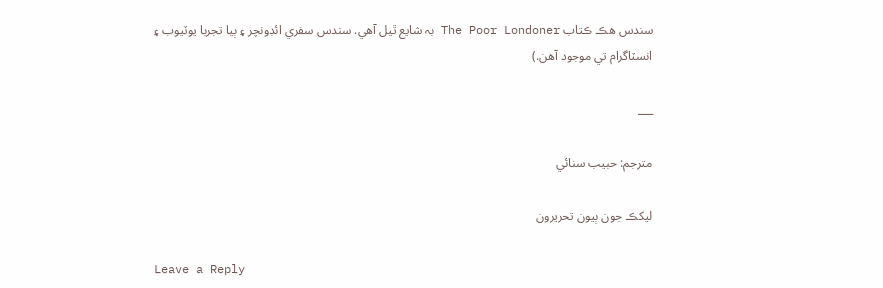سندس ھڪ ڪتاب The Poor Londoner بہ شايع ٿيل آھي. سندس سفري ائڊونچر ۽ ٻيا تجربا يوٽيوب ۽ انسٽاگرام تي موجود آھن.)

___

مترجم: حبيب سنائي

ليکڪ جون ٻيون تحريرون

Leave a Reply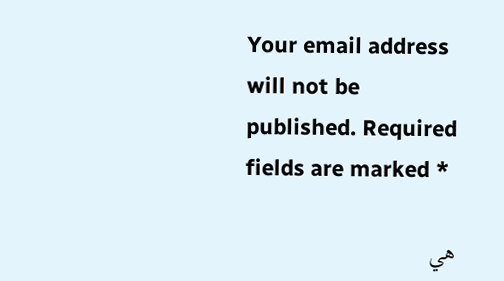Your email address will not be published. Required fields are marked *

هي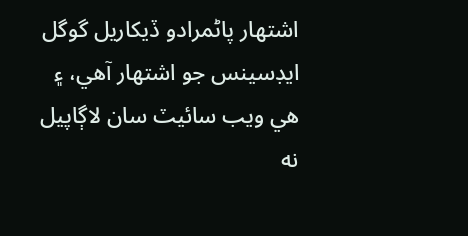اشتهار پاڻمرادو ڏيکاريل گوگل ايڊسينس جو اشتهار آهي، ۽ هي ويب سائيٽ سان لاڳاپيل نه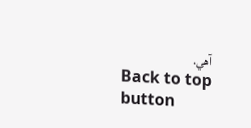آهي.
Back to top button